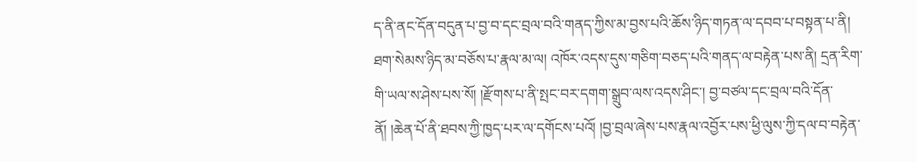ད་ནི་ནང་དོན་བདུན་པ་བྱ་བ་དང་བྲལ་བའི་གནད་ཀྱིས་མ་བྱས་པའི་ཆོས་ཉིད་གཏན་ལ་དབབ་པ་བསྟན་པ་ནི། ཐག་སེམས་ཉིད་མ་བཅོས་པ་རྣལ་མ་ལ། འཁོར་འདས་དུས་གཅིག་བཅད་པའི་གནད་ལ་བརྟེན་པས་ནི། དྲན་རིག་གི་ཡལ་ས་ཤེས་པས་སོ། །རྫོགས་པ་ནི་སྤང་བར་དགག་སྒྲུབ་ལས་འདས་ཤིང་། བྱ་བཙལ་དང་བྲལ་བའི་དོན་ནོ། །ཆེན་པོ་ནི་ཐབས་ཀྱི་ཁྱད་པར་ལ་དགོངས་པའོ། །བྱ་བྲལ་ཞེས་པས་རྣལ་འབྱོར་པས་ཕྱི་ལུས་ཀྱི་དལ་བ་བརྟེན་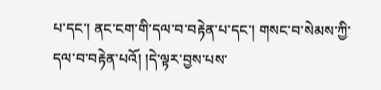པ་དང་། ནང་ངག་གི་དལ་བ་བརྟེན་པ་དང་། གསང་བ་སེམས་ཀྱི་དལ་བ་བརྟེན་པའོ། །དེ་ལྟར་བྱས་པས་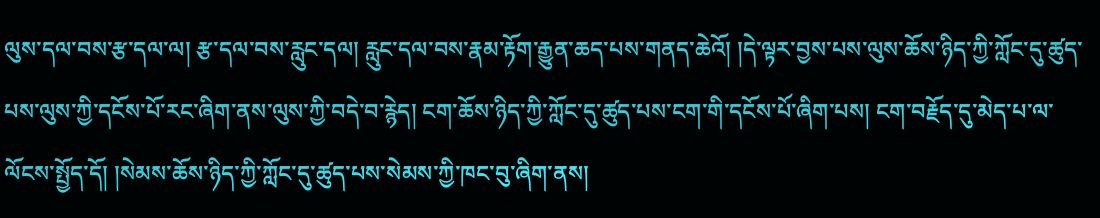ལུས་དལ་བས་རྩ་དལ་ལ། རྩ་དལ་བས་རླུང་དལ། རླུང་དལ་བས་རྣམ་རྟོག་རྒྱུན་ཆད་པས་གནད་ཆེའོ། །དེ་ལྟར་བྱས་པས་ལུས་ཆོས་ཉིད་ཀྱི་ཀློང་དུ་ཚུད་པས་ལུས་ཀྱི་དངོས་པོ་རང་ཞིག་ནས་ལུས་ཀྱི་བདེ་བ་རྙེད། ངག་ཆོས་ཉིད་ཀྱི་ཀློང་དུ་ཚུད་པས་ངག་གི་དངོས་པོ་ཞིག་པས། ངག་བརྗོད་དུ་མེད་པ་ལ་ལོངས་སྤྱོད་དོ། །སེམས་ཆོས་ཉིད་ཀྱི་ཀློང་དུ་ཚུད་པས་སེམས་ཀྱི་ཁང་བུ་ཞིག་ནས།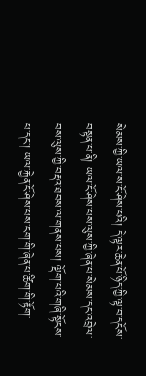སེམས་ཀྱི་ཡལ་ས་ངོ་ཤེས་པའི། དེ་ལྟར་ཆེན་པོ་ཉིད་ཀྱི་ལྟ་བ་དངོས་བསྟན་པ་ནི། ཡལ་ངོ་ཤེས་པས་ལུས་ཀྱི་ཞེན་པ་སེམས་དང་འབྲེལ་བས་ལུས་ཀྱི་བརྡའ་ཐབས་ལ་གནས་པས། ལྡོག་པའི་གཞི་སྟོངས་པ་དང་། ཡལ་རྐྱེན་ངོ་ཤེས་པས་ངག་གི་ཞེན་པ་ཚིག་གི་རྟོག་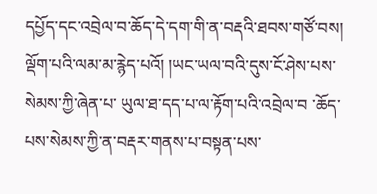དཔྱོད་དང་འབྲེལ་བ་ཆོད་དེ་དག་གི་ན་བརྡའི་ཐབས་གཙོ་བས། ལྡོག་པའི་ལམ་མ་རྙེད་པའོ། །ཡང་ཡལ་བའི་དུས་ངོ་ཤེས་པས་སེམས་ཀྱི་ཞེན་པ་ ཡུལ་ཐ་དད་པ་ལ་རྟོག་པའི་འབྲེལ་བ ་ཆོད་པས་སེམས་ཀྱི་ན་བརྡར་གནས་པ་བསྟན་པས་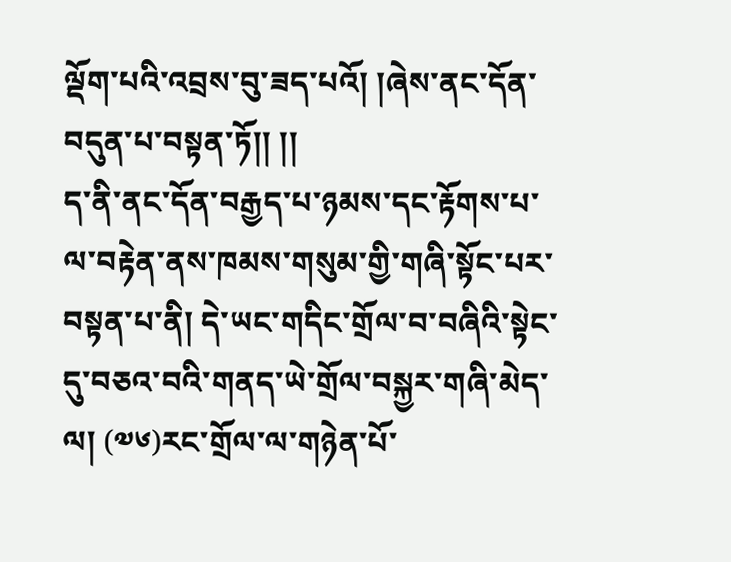ལྡོག་པའི་འབྲས་བུ་ཟད་པའོ། །ཞེས་ནང་དོན་བདུན་པ་བསྟན་ཏོ།། །།
ད་ནི་ནང་དོན་བརྒྱད་པ་ཉམས་དང་རྟོགས་པ་ལ་བརྟེན་ནས་ཁམས་གསུམ་གྱི་གཞི་སྟོང་པར་བསྟན་པ་ནི། དེ་ཡང་གདིང་གྲོལ་བ་བཞིའི་སྟེང་དུ་བཅའ་བའི་གནད་ཡེ་གྲོལ་བསྐྱར་གཞི་མེད་ལ། (༧༦)རང་གྲོལ་ལ་གཉེན་པོ་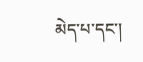མེད་པ་དང་།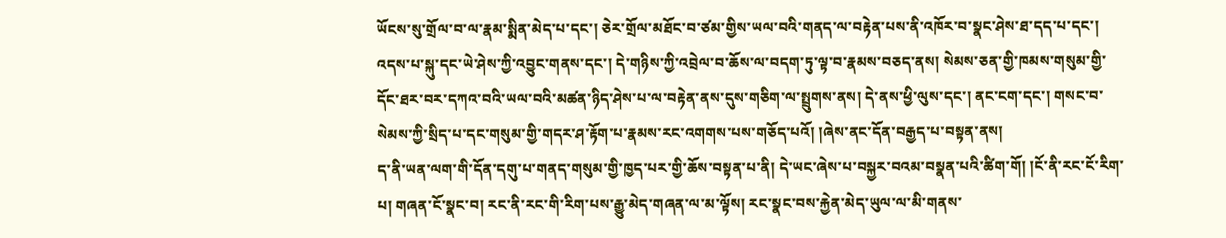ཡོངས་སུ་གྲོལ་བ་ལ་རྣམ་སྨིན་མེད་པ་དང་། ཅེར་གྲོལ་མཐོང་བ་ཙམ་གྱིས་ཡལ་བའི་གནད་ལ་བརྟེན་པས་ནི་འཁོར་བ་སྣང་ཤེས་ཐ་དད་པ་དང་། འདས་པ་སྐུ་དང་ཡེ་ཤེས་ཀྱི་འབྱུང་གནས་དང་། དེ་གཉིས་ཀྱི་འབྲེལ་བ་ཆོས་ལ་བདག་ཏུ་ལྟ་བ་རྣམས་བཅད་ནས། སེམས་ཅན་གྱི་ཁམས་གསུམ་གྱི་དོང་ཐར་བར་དཀའ་བའི་ཡལ་བའི་མཚན་ཉིད་ཤེས་པ་ལ་བརྟེན་ནས་དུས་གཅིག་ལ་སྤྲུགས་ནས། དེ་ནས་ཕྱི་ལུས་དང་། ནང་ངག་དང་། གསང་བ་སེམས་ཀྱི་སྲིད་པ་དང་གསུམ་གྱི་གདར་ཤ་རྟོག་པ་རྣམས་རང་འགགས་པས་གཅོད་པའོ། །ཞེས་ནང་དོན་བརྒྱད་པ་བསྟན་ནས།
ད་ནི་ཡན་ལག་གི་དོན་དགུ་པ་གནད་གསུམ་གྱི་ཁྱད་པར་གྱི་ཆོས་བསྟན་པ་ནི། དེ་ཡང་ཞེས་པ་བསྐྱར་བའམ་བསྣན་པའི་ཚིག་གོ། །ངོ་ནི་རང་ངོ་རིག་པ། གཞན་ངོ་སྣང་བ། རང་ནི་རང་གི་རིག་པས་རྒྱུ་མེད་གཞན་ལ་མ་ལྟོས། རང་སྣང་བས་རྐྱེན་མེད་ཡུལ་ལ་མི་གནས་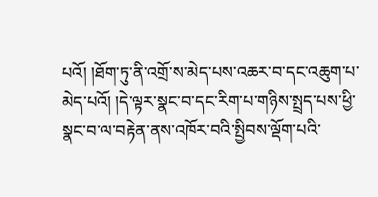པའོ། །ཐོག་ཏུ་ནི་འགྲོ་ས་མེད་པས་འཆར་བ་དང་འཆུག་པ་མེད་པའོ། །དེ་ལྟར་སྣང་བ་དང་རིག་པ་གཉིས་སྤྲད་པས་ཕྱི་སྣང་བ་ལ་བརྟེན་ནས་འཁོར་བའི་སྤྱིབས་ལྡོག་པའི་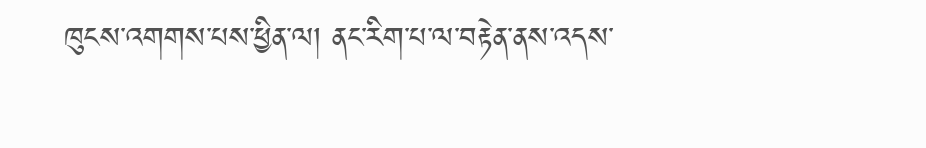ཁུངས་འགགས་པས་ཕྱིན་ལ། ནང་རིག་པ་ལ་བརྟེན་ནས་འདས་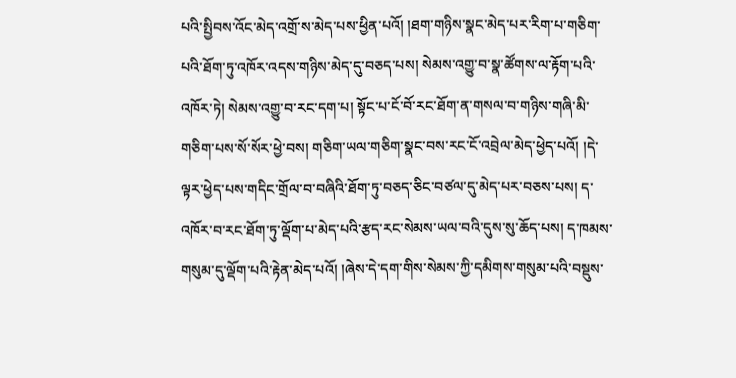པའི་སྤྱིབས་འོང་མེད་འགྲོ་ས་མེད་པས་ཕྱིན་པའོ། །ཐག་གཉིས་སྣང་མེད་པར་རིག་པ་གཅིག་པའི་ཐོག་ཏུ་འཁོར་འདས་གཉིས་མེད་དུ་བཅད་པས། སེམས་འགྱུ་བ་སྣ་ཚོགས་ལ་རྟོག་པའི་འཁོར་ཏེ། སེམས་འགྱུ་བ་རང་དག་པ། སྟོང་པ་ངོ་བོ་རང་ཐོག་ན་གསལ་བ་གཉིས་གཞི་མི་གཅིག་པས་སོ་སོར་ཕྱེ་བས། གཅིག་ཡལ་གཅིག་སྣང་བས་རང་ངོ་འབྲེལ་མེད་ཕྱེད་པའོ། །དེ་ལྟར་ཕྱེད་པས་གདིང་གྲོལ་བ་བཞིའི་ཐོག་ཏུ་བཅད་ཅིང་བཙལ་དུ་མེད་པར་བཅས་པས། ད་འཁོར་བ་རང་ཐོག་ཏུ་ལྡོག་པ་མེད་པའི་རྩད་རང་སེམས་ཡལ་བའི་དུས་སུ་ཆོད་པས། ད་ཁམས་གསུམ་དུ་ལྡོག་པའི་རྟེན་མེད་པའོ། །ཞེས་དེ་དག་གིས་སེམས་ཀྱི་དམིགས་གསུམ་པའི་བསྡུས་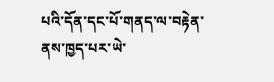པའི་དོན་དང་པོ་གནད་ལ་བརྟེན་ནས་ཁྱད་པར་ཡེ་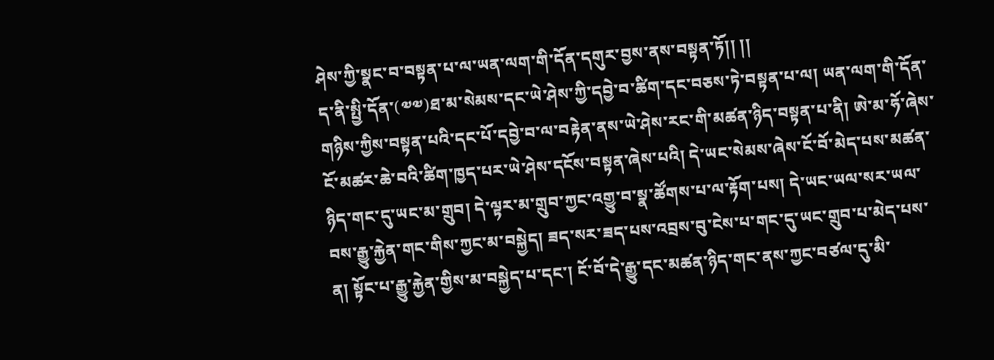ཤེས་ཀྱི་སྣང་བ་བསྟན་པ་ལ་ཡན་ལག་གི་དོན་དགུར་བྱས་ནས་བསྟན་ཏོ།། །།
ད་ནི་སྤྱི་དོན་(༧༧)ཐ་མ་སེམས་དང་ཡེ་ཤེས་ཀྱི་དབྱེ་བ་ཚིག་དང་བཅས་ཏེ་བསྟན་པ་ལ། ཡན་ལག་གི་དོན་གཉིས་ཀྱིས་བསྟན་པའི་དང་པོ་དབྱེ་བ་ལ་བརྟེན་ནས་ཡེ་ཤེས་རང་གི་མཚན་ཉིད་བསྟན་པ་ནི། ཨེ་མ་ཧོ་ཞེས་ངོ་མཚར་ཆེ་བའི་ཚིག་ཁྱད་པར་ཡེ་ཤེས་དངོས་བསྟན་ཞེས་པའི། དེ་ཡང་སེམས་ཞེས་ངོ་བོ་མེད་པས་མཚན་ཉིད་གང་དུ་ཡང་མ་གྲུབ། དེ་ལྟར་མ་གྲུབ་ཀྱང་འགྱུ་བ་སྣ་ཚོགས་པ་ལ་རྟོག་པས། དེ་ཡང་ཡལ་སར་ཡལ་བས་རྒྱུ་རྐྱེན་གང་གིས་ཀྱང་མ་བསྐྱེད། ཟད་སར་ཟད་པས་འབྲས་བུ་ངེས་པ་གང་དུ་ཡང་གྲུབ་པ་མེད་པས་ན། སྟོང་པ་རྒྱུ་རྐྱེན་གྱིས་མ་བསྐྱེད་པ་དང་། ངོ་བོ་དེ་རྒྱུ་དང་མཚན་ཉིད་གང་ནས་ཀྱང་བཙལ་དུ་མི་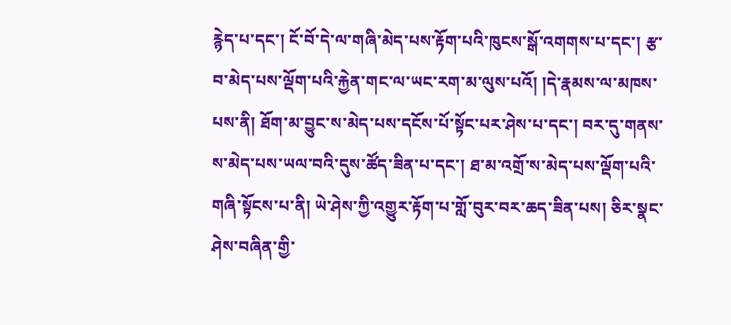རྙེད་པ་དང་། ངོ་བོ་དེ་ལ་གཞི་མེད་པས་རྟོག་པའི་ཁུངས་སྒོ་འགགས་པ་དང་། རྩ་བ་མེད་པས་ལྡོག་པའི་རྐྱེན་གང་ལ་ཡང་རག་མ་ལུས་པའོ། །དེ་རྣམས་ལ་མཁས་པས་ནི། ཐོག་མ་བྱུང་ས་མེད་པས་དངོས་པོ་སྟོང་པར་ཤེས་པ་དང་། བར་དུ་གནས་ས་མེད་པས་ཡལ་བའི་དུས་ཚོད་ཟིན་པ་དང་། ཐ་མ་འགྲོ་ས་མེད་པས་ལྡོག་པའི་གཞི་སྟོངས་པ་ནི། ཡེ་ཤེས་ཀྱི་འགྱུར་རྟོག་པ་གློ་བུར་བར་ཆད་ཟིན་པས། ཅིར་སྣང་ཤེས་བཞིན་གྱི་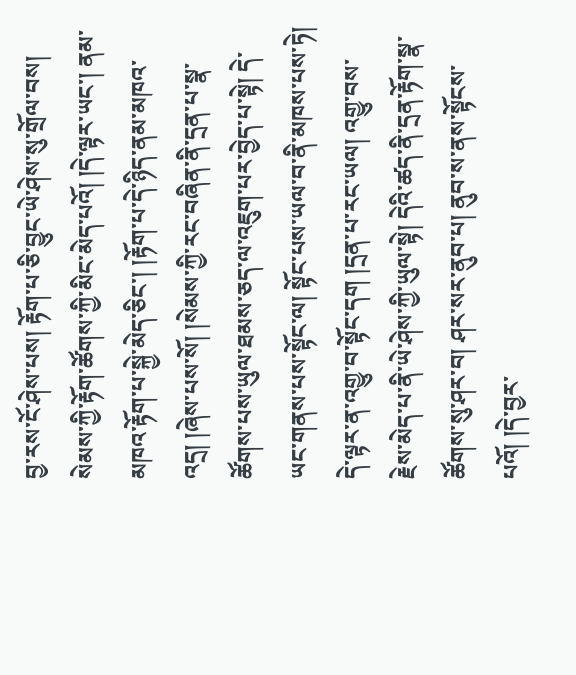བྱ་རས་ངོ་ཤེས་པས། རྟོག་པ་ཅི་བྱུང་ཡེ་ཤེས་སུ་གྲོལ་བས། སེམས་ཀྱི་རྟོག་ཚོགས་ཀྱི་མིང་མེད་པའོ། །དེ་ལྟར་ཡང་། ནམ་མཁའ་རྟོག་པ་སྐྱེ་མེད་ཅིང་། །རྟོག་པ་དེ་ཉིད་ནམ་མཁའ་འདྲ། །ཞེས་པས་སོ། །སེམས་ཀྱི་རང་བཞིན་ནི་དྲན་པ་སྣ་ཚོགས་པས་ཡུལ་ཐམས་ཅད་ལ་འཇུག་པར་བྱེད་པ་སྟེ། དེ་ཡང་གནས་པས་སྟོང་ལ། སྟོང་པས་ཡལ་བ་ནི་མཁས་པས་ཏེ། དེ་ལྟར་ན་འགྱུ་བ་སྟོང་དག །དྲན་པ་རང་ཡལ། འགྱུ་བས་རྗེས་མེད་པ་ནི་ཡེ་ཤེས་ཀྱི་ཡུལ་སྟེ། དེའི་ཚད་ནི་དྲན་རྟོག་སྣ་ཚོགས་སུ་ཤར་བ། ཤར་སར་ནུབ་པ། ནུབ་ས་ནས་སྟོངས་པའོ། །དེ་བྱར་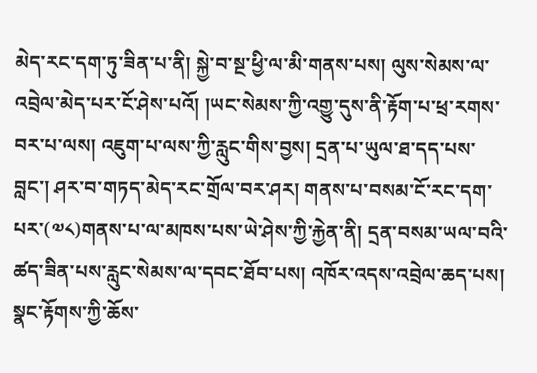མེད་རང་དག་ཏུ་ཟིན་པ་ནི། སྐྱེ་བ་སྔ་ཕྱི་ལ་མི་གནས་པས། ལུས་སེམས་ལ་འབྲེལ་མེད་པར་ངོ་ཤེས་པའོ། །ཡང་སེམས་ཀྱི་འགྱུ་དུས་ནི་རྟོག་པ་ཕྲ་རགས་བར་པ་ལས། འཇུག་པ་ལས་ཀྱི་རླུང་གིས་བྱས། དྲན་པ་ཡུལ་ཐ་དད་པས་བླང་། ཤར་བ་གཏད་མེད་རང་གྲོལ་བར་ཤར། གནས་པ་བསམ་ངོ་རང་དག་པར་(༧༨)གནས་པ་ལ་མཁས་པས་ཡེ་ཤེས་ཀྱི་རྐྱེན་ནི། དྲན་བསམ་ཡལ་བའི་ཚད་ཟིན་པས་རླུང་སེམས་ལ་དབང་ཐོབ་པས། འཁོར་འདས་འབྲེལ་ཆད་པས། སྣང་རྟོགས་ཀྱི་ཆོས་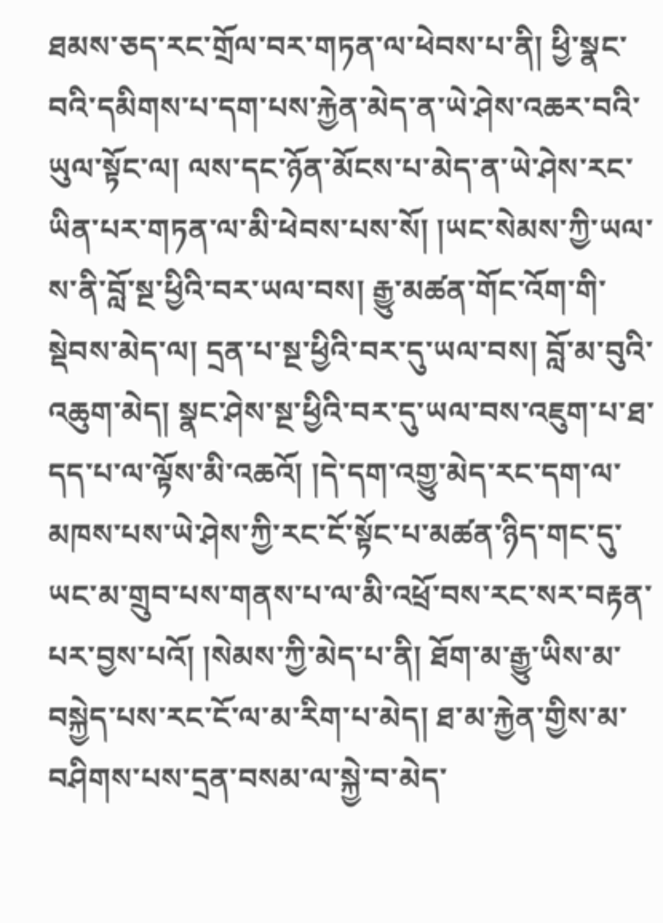ཐམས་ཅད་རང་གྲོལ་བར་གཏན་ལ་ཕེབས་པ་ནི། ཕྱི་སྣང་བའི་དམིགས་པ་དག་པས་རྐྱེན་མེད་ན་ཡེ་ཤེས་འཆར་བའི་ཡུལ་སྟོང་ལ། ལས་དང་ཉོན་མོངས་པ་མེད་ན་ཡེ་ཤེས་རང་ཡིན་པར་གཏན་ལ་མི་ཕེབས་པས་སོ། །ཡང་སེམས་ཀྱི་ཡལ་ས་ནི་བློ་སྔ་ཕྱིའི་བར་ཡལ་བས། རྒྱུ་མཚན་གོང་འོག་གི་སྡེབས་མེད་ལ། དྲན་པ་སྔ་ཕྱིའི་བར་དུ་ཡལ་བས། བློ་མ་བུའི་འཆུག་མེད། སྣང་ཤེས་སྔ་ཕྱིའི་བར་དུ་ཡལ་བས་འཇུག་པ་ཐ་དད་པ་ལ་ལྟོས་མི་འཆའོ། །དེ་དག་འགྱུ་མེད་རང་དག་ལ་མཁས་པས་ཡེ་ཤེས་ཀྱི་རང་ངོ་སྟོང་པ་མཚན་ཉིད་གང་དུ་ཡང་མ་གྲུབ་པས་གནས་པ་ལ་མི་འཕྲོ་བས་རང་སར་བརྟན་པར་བྱས་པའོ། །སེམས་ཀྱི་མེད་པ་ནི། ཐོག་མ་རྒྱུ་ཡིས་མ་བསྐྱེད་པས་རང་ངོ་ལ་མ་རིག་པ་མེད། ཐ་མ་རྐྱེན་གྱིས་མ་བཤིགས་པས་དྲན་བསམ་ལ་སྐྱེ་བ་མེད་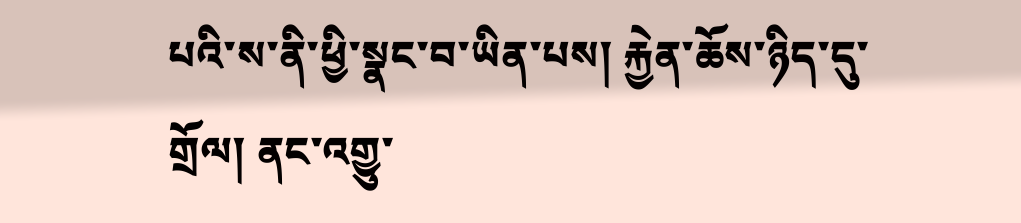པའི་ས་ནི་ཕྱི་སྣང་བ་ཡིན་པས། རྐྱེན་ཆོས་ཉིད་དུ་གྲོལ། ནང་འགྱུ་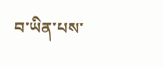བ་ཡིན་པས་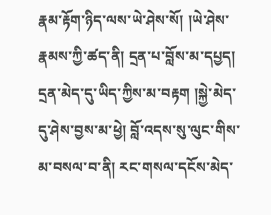རྣམ་རྟོག་ཉིད་ལས་ཡེ་ཤེས་སོ། །ཡེ་ཤེས་རྣམས་ཀྱི་ཚད་ནི། དྲན་པ་བློས་མ་དཔྱད། དྲན་མེད་དུ་ཡིད་ཀྱིས་མ་བརྟག །སྐྱེ་མེད་དུ་ཤེས་བྱས་མ་ཕྱེ། བློ་འདས་སུ་ལུང་གིས་མ་བསལ་བ་ནི། རང་གསལ་དངོས་མེད་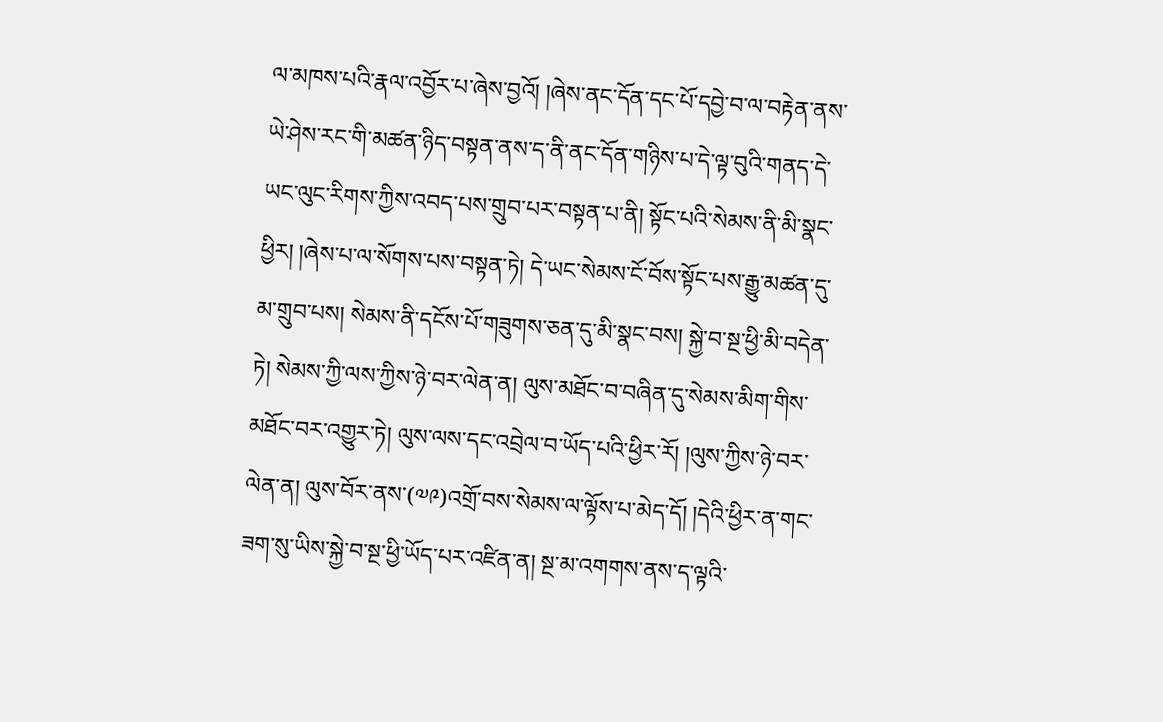ལ་མཁས་པའི་རྣལ་འབྱོར་པ་ཞེས་བྱའོ། །ཞེས་ནང་དོན་དང་པོ་དབྱེ་བ་ལ་བརྟེན་ནས་ཡེ་ཤེས་རང་གི་མཚན་ཉིད་བསྟན་ནས་ད་ནི་ནང་དོན་གཉིས་པ་དེ་ལྟ་བུའི་གནད་དེ་ཡང་ལུང་རིགས་ཀྱིས་འབད་པས་གྲུབ་པར་བསྟན་པ་ནི། སྟོང་པའི་སེམས་ནི་མི་སྣང་ཕྱིར། །ཞེས་པ་ལ་སོགས་པས་བསྟན་ཏེ། དེ་ཡང་སེམས་ངོ་བོས་སྟོང་པས་རྒྱུ་མཚན་དུ་མ་གྲུབ་པས། སེམས་ནི་དངོས་པོ་གཟུགས་ཅན་དུ་མི་སྣང་བས། སྐྱེ་བ་སྔ་ཕྱི་མི་བདེན་ཏེ། སེམས་ཀྱི་ལས་ཀྱིས་ཉེ་བར་ལེན་ན། ལུས་མཐོང་བ་བཞིན་དུ་སེམས་མིག་གིས་མཐོང་བར་འགྱུར་ཏེ། ལུས་ལས་དང་འབྲེལ་བ་ཡོད་པའི་ཕྱིར་རོ། །ལུས་ཀྱིས་ཉེ་བར་ལེན་ན། ལུས་བོར་ནས་(༧༩)འགྲོ་བས་སེམས་ལ་ལྟོས་པ་མེད་དོ། །དེའི་ཕྱིར་ན་གང་ཟག་སུ་ཡིས་སྐྱེ་བ་སྔ་ཕྱི་ཡོད་པར་འཛིན་ན། སྔ་མ་འགགས་ནས་ད་ལྟའི་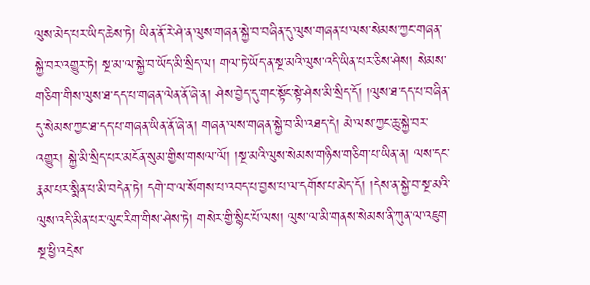ལུས་མེད་པར་ཡིད་ཆེས་ཏེ། ཡིན་ནོ་རེ་ཤེ་ན་ལུས་གཞན་སྐྱེ་བ་བཞིན་དུ་ལུས་གཞན་པ་ལས་སེམས་ཀྱང་གཞན་སྐྱེ་བར་འགྱུར་ཏེ། སྔ་མ་ལ་སྐྱེ་བ་ཡོད་མི་སྲིད་ལ། གལ་ཏེ་ཡོད་ན་སྔ་མའི་ལུས་འདི་ཡིན་པར་ཅིས་ཤེས། སེམས་གཅིག་གིས་ལུས་ཐ་དད་པ་གཞན་ལེན་ནོ་ཞེ་ན། ཤེས་བྱེད་དུ་གང་སྟོང་སྟེ་ཤེས་མི་སྲིད་དོ། །ལུས་ཐ་དད་པ་བཞིན་དུ་སེམས་ཀྱང་ཐ་དད་པ་གཞན་ཡིན་ནོ་ཞེ་ན། གཞན་ལས་གཞན་སྐྱེ་བ་མི་འཐད་དེ། མེ་ལས་ཀྱང་ཆུ་སྐྱེ་བར་འགྱུར། སྐྱེ་མི་སྲིད་པར་མངོན་སུམ་གྱིས་གསལ་ལོ། །སྔ་མའི་ལུས་སེམས་གཉིས་གཅིག་པ་ཡིན་ན། ལས་དང་རྣམ་པར་སྨིན་པ་མི་བདེན་ཏེ། དགེ་བ་ལ་སོགས་པ་འབད་པ་བྱས་པ་ལ་དགོས་པ་མེད་དོ། །དེས་ན་སྐྱེ་བ་སྔ་མའི་ལུས་འདི་མིན་པར་ལུང་རིག་གིས་ཤེས་ཏེ། གསེར་གྱི་སྙིང་པོ་ལས། ལུས་ལ་མི་གནས་སེམས་ནི་ཀུན་ལ་འཇུག སྔ་ཕྱི་འདྲེས་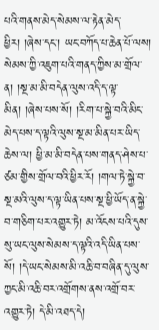པའི་གནས་མེད་སེམས་ལ་རྟེན་མེད་ཕྱིར། །ཞེས་དང་། ཡང་བཀོད་པ་ཆེན་པོ་ལས། སེམས་ཀྱི་འཇུག་པའི་གནད་ཀྱིས་མ་གྲོལ་ན། །སྔ་མ་མི་བདེན་ལུས་འདི་ད་ལྟ་མིན། །ཞེས་པས་སོ། །རིག་པ་སྐྱེ་བའི་མིང་མེད་པས་ད་ལྟའི་ལུས་སྔ་མ་མིན་པར་ཡིད་ཆེས་ལ། ཕྱི་མ་མི་བདེན་པས་གནད་ཤེས་པ་ཙམ་གྱིས་གྲོལ་བའི་ཕྱིར་རོ། །གལ་ཏེ་སྐྱེ་བ་སྔ་མའི་ལུས་ད་ལྟ་ཡིན་པས་སྔ་ཕྱི་ཡོད་ན་སྐྱེ་བ་གཅིག་པར་འགྱུར་ཏེ། མ་འོངས་པའི་དུས་སུ་ཡང་ལུས་སེམས་ད་ལྟའི་འདི་ཡིན་པས་སོ། །དེ་ཡང་སེམས་མི་འཆི་བ་བཞིན་དུ་ལུས་ཀྱང་མི་འཆི་བར་འགྲོགས་ནས་འགྲོ་བར་འགྱུར་ཏེ། དེ་མི་འཐད་དེ།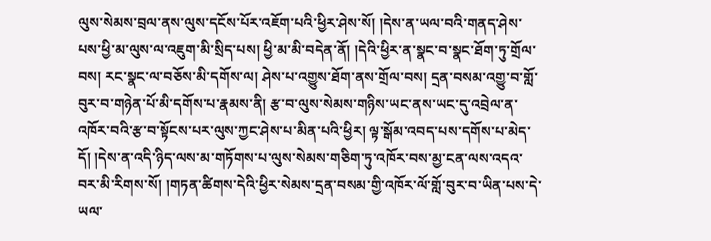ལུས་སེམས་བྲལ་ནས་ལུས་དངོས་པོར་འཇོག་པའི་ཕྱིར་ཤེས་སོ། །དེས་ན་ཡལ་བའི་གནད་ཤེས་པས་ཕྱི་མ་ལུས་ལ་འཇུག་མི་སྲིད་པས། ཕྱི་མ་མི་བདེན་ནོ། །དེའི་ཕྱིར་ན་སྣང་བ་སྣང་ཐོག་ཏུ་གྲོལ་བས། རང་སྣང་ལ་བཅོས་མི་དགོས་ལ། ཤེས་པ་འགྱུས་ཐོག་ནས་གྲོལ་བས། དྲན་བསམ་འགྱུ་བ་གློ་བུར་བ་གཉེན་པོ་མི་དགོས་པ་རྣམས་ནི། རྩ་བ་ལུས་སེམས་གཉིས་ཡང་ནས་ཡང་དུ་འབྲེལ་ན་འཁོར་བའི་རྩ་བ་སྟོངས་པར་ལུས་ཀྱང་ཤེས་པ་མིན་པའི་ཕྱིར། ལྟ་སྒོམ་འབད་པས་དགོས་པ་མེད་དོ། །དེས་ན་འདི་ཉིད་ལས་མ་གཏོགས་པ་ལུས་སེམས་གཅིག་ཏུ་འཁོར་བས་མྱ་ངན་ལས་འདའ་བར་མི་རིགས་སོ། །གཏན་ཚིགས་དེའི་ཕྱིར་སེམས་དྲན་བསམ་གྱི་འཁོར་ལོ་གློ་བུར་བ་ཡིན་པས་དེ་ཡལ་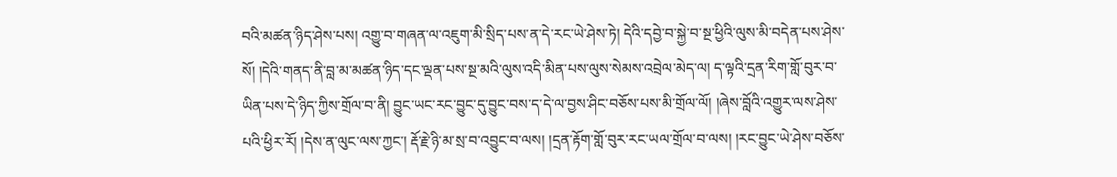བའི་མཚན་ཉིད་ཤེས་པས། འགྱུ་བ་གཞན་ལ་འཇུག་མི་སྲིད་པས་ན་དེ་རང་ཡེ་ཤེས་ཏེ། དེའི་དབྱེ་བ་སྐྱེ་བ་སྔ་ཕྱིའི་ལུས་མི་བདེན་པས་ཤེས་སོ། །དེའི་གནད་ནི་བླ་མ་མཚན་ཉིད་དང་ལྡན་པས་སྔ་མའི་ལུས་འདི་མིན་པས་ལུས་སེམས་འབྲེལ་མེད་ལ། ད་ལྟའི་དྲན་རིག་གློ་བུར་བ་ཡིན་པས་དེ་ཉིད་ཀྱིས་གྲོལ་བ་ནི། བྱུང་ཡང་རང་བྱུང་དུ་བྱུང་བས་ད་དེ་ལ་བྱས་ཤིང་བཅོས་པས་མི་གྲོལ་ལོ། །ཞེས་བློའི་འགྱུར་ལས་ཤེས་པའི་ཕྱིར་རོ། །དེས་ན་ལུང་ལས་ཀྱང་། རྡོ་རྗེ་ཉི་མ་སྲ་བ་འབྱུང་བ་ལས། །དྲན་རྟོག་གློ་བུར་རང་ཡལ་གྲོལ་བ་ལས། །རང་བྱུང་ཡེ་ཤེས་བཅོས་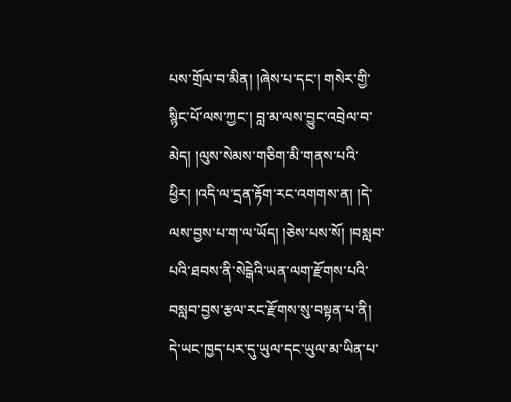པས་གྲོལ་བ་མིན། །ཞེས་པ་དང་། གསེར་གྱི་སྙིང་པོ་ལས་ཀྱང་། བླ་མ་ལས་བྱུང་འབྲེལ་བ་མེད། །ལུས་སེམས་གཅིག་མི་གནས་པའི་ཕྱིར། །འདི་ལ་དྲན་རྟོག་རང་འགགས་ན། །དེ་ལས་བྱས་པ་ག་ལ་ཡོད། །ཅེས་པས་སོ། །བསླབ་པའི་ཐབས་ནི་སེངྒེའི་ཡན་ལག་རྫོགས་པའི་བསླབ་བྱས་རྩལ་རང་རྫོགས་སུ་བསྟན་པ་ནི། དེ་ཡང་ཁྱད་པར་དུ་ཡུལ་དང་ཡུལ་མ་ཡིན་པ་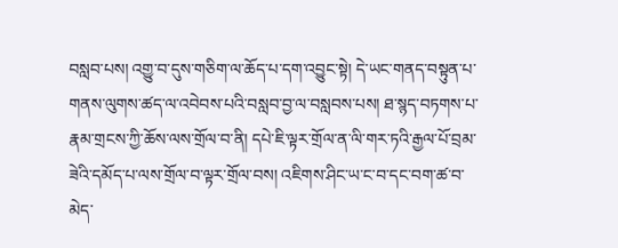བསླབ་པས། འགྱུ་བ་དུས་གཅིག་ལ་ཆོད་པ་དག་འབྱུང་སྟེ། དེ་ཡང་གནད་བསྟུན་པ་གནས་ལུགས་ཚད་ལ་འབེབས་པའི་བསླབ་བྱ་ལ་བསླབས་པས། ཐ་སྙད་བཏགས་པ་རྣམ་གྲངས་ཀྱི་ཆོས་ལས་གྲོལ་བ་ནི། དཔེ་ཇི་ལྟར་གྲོལ་ན་ལི་གར་ཏའི་རྒྱལ་པོ་བྲམ་ཟེའི་དམོད་པ་ལས་གྲོལ་བ་ལྟར་གྲོལ་བས། འཇིགས་ཤིང་ཡ་ང་བ་དང་བག་ཚ་བ་མེད་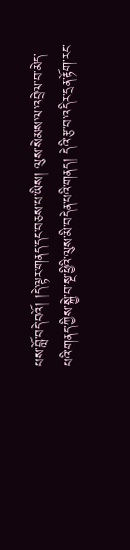པས་བློ་བདེ་བའོ། །དེ་ལྟར་གནད་དང་བཅས་པ་ཡིས། ལུས་སེམས་ལ་འབྲེལ་བ་མེད་པའི་གནད་ཀྱིས་སྐྱེ་བ་སྔ་ཕྱིའི་ལུས་མི་བདེན་པའི་གནད། དེའི་རྩ་བ་འདིར་དྲན་རྟོག་རང་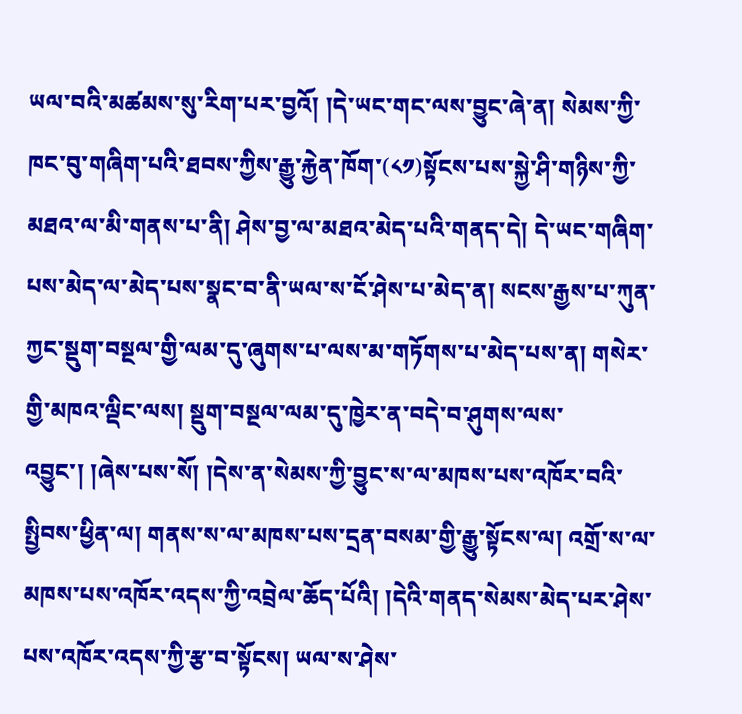ཡལ་བའི་མཚམས་སུ་རིག་པར་བྱའོ། །དེ་ཡང་གང་ལས་བྱུང་ཞེ་ན། སེམས་ཀྱི་ཁང་བུ་གཞིག་པའི་ཐབས་ཀྱིས་རྒྱུ་རྐྱེན་ཁོག་(༨༡)སྟོངས་པས་སྐྱེ་ཤི་གཉིས་ཀྱི་མཐའ་ལ་མི་གནས་པ་ནི། ཤེས་བྱ་ལ་མཐའ་མེད་པའི་གནད་དེ། དེ་ཡང་གཞིག་པས་མེད་ལ་མེད་པས་སྣང་བ་ནི་ཡལ་ས་ངོ་ཤེས་པ་མེད་ན། སངས་རྒྱས་པ་ཀུན་ཀྱང་སྡུག་བསྔལ་གྱི་ལམ་དུ་ཞུགས་པ་ལས་མ་གཏོགས་པ་མེད་པས་ན། གསེར་གྱི་མཁའ་ལྡིང་ལས། སྡུག་བསྔལ་ལམ་དུ་ཁྱེར་ན་བདེ་བ་ཤུགས་ལས་འབྱུང་། །ཞེས་པས་སོ། །དེས་ན་སེམས་ཀྱི་བྱུང་ས་ལ་མཁས་པས་འཁོར་བའི་སྤྱིབས་ཕྱིན་ལ། གནས་ས་ལ་མཁས་པས་དྲན་བསམ་གྱི་རྒྱུ་སྟོངས་ལ། འགྲོ་ས་ལ་མཁས་པས་འཁོར་འདས་ཀྱི་འབྲེལ་ཆོད་པོའི། །དེའི་གནད་སེམས་མེད་པར་ཤེས་པས་འཁོར་འདས་ཀྱི་རྩ་བ་སྟོངས། ཡལ་ས་ཤེས་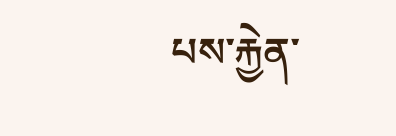པས་རྐྱེན་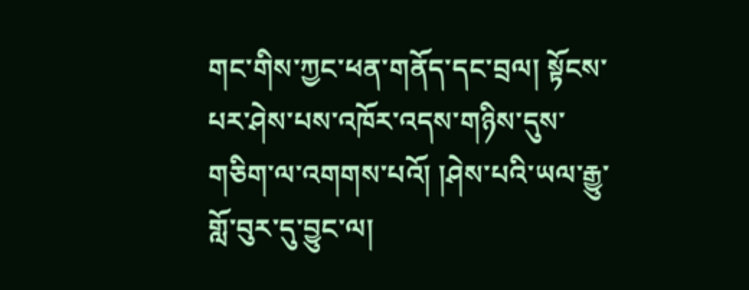གང་གིས་ཀྱང་ཕན་གནོད་དང་བྲལ། སྟོངས་པར་ཤེས་པས་འཁོར་འདས་གཉིས་དུས་གཅིག་ལ་འགགས་པའོ། །ཤེས་པའི་ཡལ་རྒྱུ་གློ་བུར་དུ་བྱུང་ལ།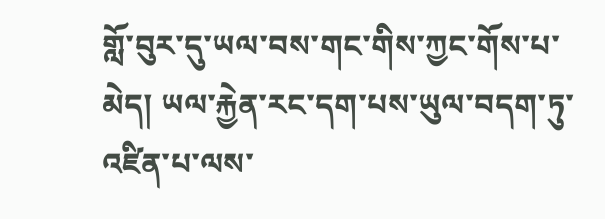གློ་བུར་དུ་ཡལ་བས་གང་གིས་ཀྱང་གོས་པ་མེད། ཡལ་རྐྱེན་རང་དག་པས་ཡུལ་བདག་ཏུ་འཛིན་པ་ལས་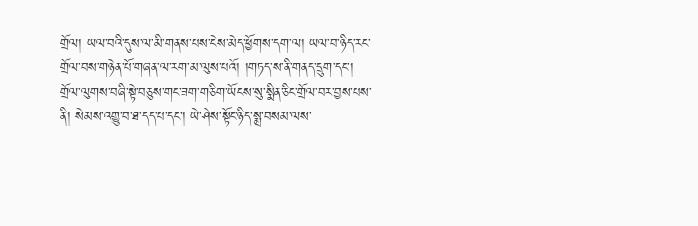གྲོལ། ཡལ་བའི་དུས་ལ་མི་གནས་པས་ངེས་མེད་ཕྱོགས་དག་ལ། ཡལ་བ་ཉིད་རང་གྲོལ་བས་གཉེན་པོ་གཞན་ལ་རག་མ་ལུས་པའོ། །གཏད་ས་ནི་གནད་དྲུག་དང་། གྲོལ་ལུགས་བཞི་སྟེ་བཅུས་གང་ཟག་གཅིག་ཡོངས་སུ་སྨིན་ཅིང་གྲོལ་བར་བྱས་པས་ནི། སེམས་འགྱུ་བ་ཐ་དད་པ་དང་། ཡེ་ཤེས་སྟོང་ཉིད་སྨྲ་བསམ་ལས་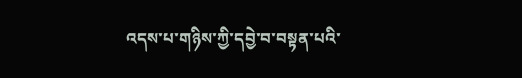འདས་པ་གཉིས་ཀྱི་དབྱེ་བ་བསྟན་པའི་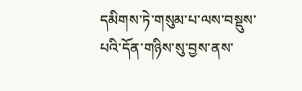དམིགས་ཏེ་གསུམ་པ་ལས་བསྡུས་པའི་དོན་གཉིས་སུ་བྱས་ནས་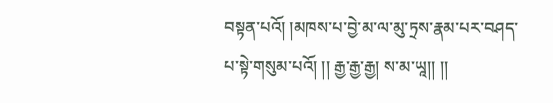བསྟན་པའོ། །མཁས་པ་བྱེ་མ་ལ་མུ་ཏྲས་རྣམ་པར་བཤད་པ་སྟེ་གསུམ་པའོ། །། རྒྱ་རྒྱ་རྒྱ། ས་མ་ཡཱ།། །།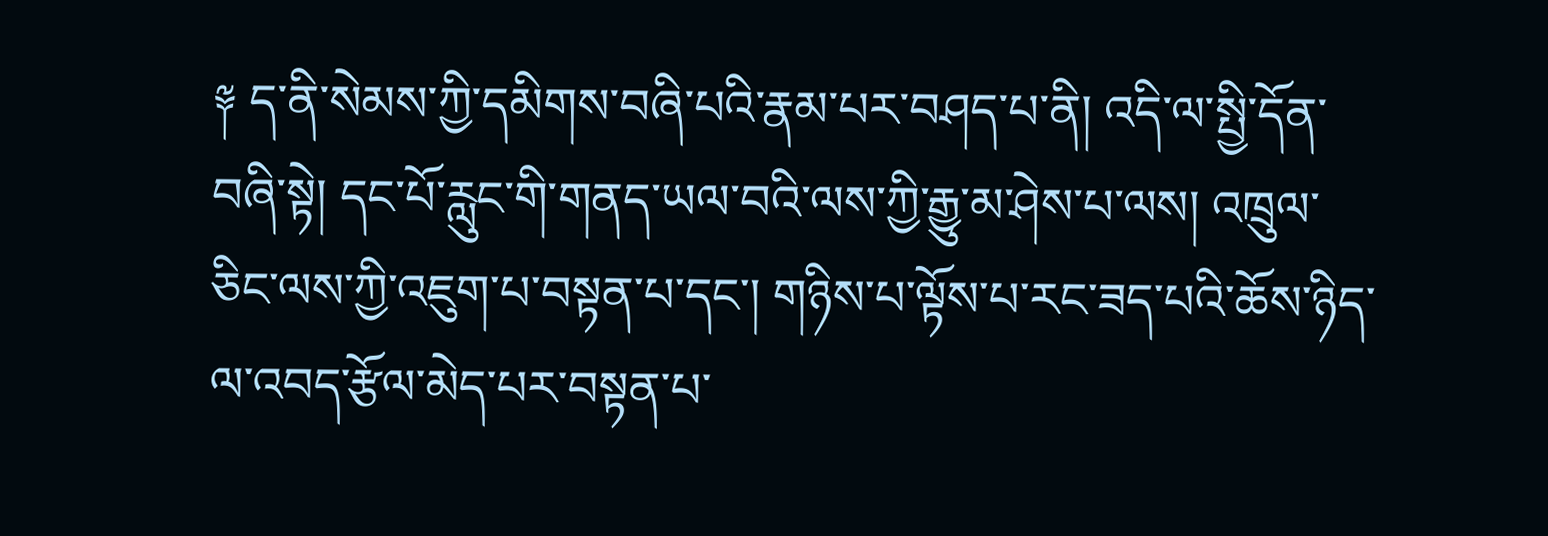༈ ད་ནི་སེམས་ཀྱི་དམིགས་བཞི་པའི་རྣམ་པར་བཤད་པ་ནི། འདི་ལ་སྤྱི་དོན་བཞི་སྟེ། དང་པོ་རླུང་གི་གནད་ཡལ་བའི་ལས་ཀྱི་རྒྱུ་མ་ཤེས་པ་ལས། འཁྲུལ་ཅིང་ལས་ཀྱི་འཇུག་པ་བསྟན་པ་དང་། གཉིས་པ་ལྟོས་པ་རང་ཟད་པའི་ཆོས་ཉིད་ལ་འབད་རྩོལ་མེད་པར་བསྟན་པ་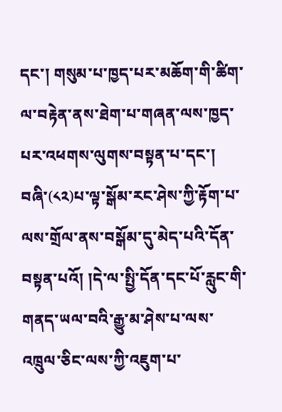དང་། གསུམ་པ་ཁྱད་པར་མཆོག་གི་ཚིག་ལ་བརྟེན་ནས་ཐེག་པ་གཞན་ལས་ཁྱད་པར་འཕགས་ལུགས་བསྟན་པ་དང་། བཞི་(༨༢)པ་ལྟ་སྒོམ་རང་ཤེས་ཀྱི་རྟོག་པ་ལས་གྲོལ་ནས་བསྒོམ་དུ་མེད་པའི་དོན་བསྟན་པའོ། །དེ་ལ་སྤྱི་དོན་དང་པོ་རླུང་གི་གནད་ཡལ་བའི་རྒྱུ་མ་ཤེས་པ་ལས་འཁྲུལ་ཅིང་ལས་ཀྱི་འཇུག་པ་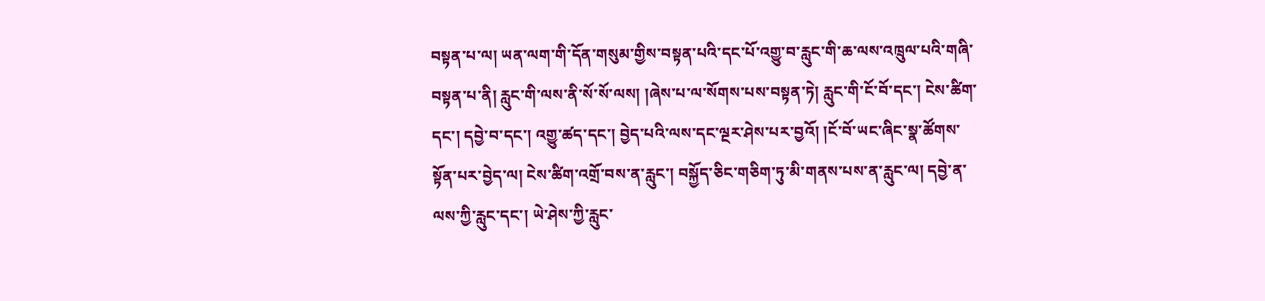བསྟན་པ་ལ། ཡན་ལག་གི་དོན་གསུམ་གྱིས་བསྟན་པའི་དང་པོ་འགྱུ་བ་རླུང་གི་ཆ་ལས་འཁྲུལ་པའི་གཞི་བསྟན་པ་ནི། རླུང་གི་ལས་ནི་སོ་སོ་ལས། །ཞེས་པ་ལ་སོགས་པས་བསྟན་ཏེ། རླུང་གི་ངོ་བོ་དང་། ངེས་ཚིག་དང་། དབྱེ་བ་དང་། འགྱུ་ཚད་དང་། བྱེད་པའི་ལས་དང་ལྔར་ཤེས་པར་བྱའོ། །ངོ་བོ་ཡང་ཞིང་སྣ་ཚོགས་སྟོན་པར་བྱེད་ལ། ངེས་ཚིག་འགྲོ་བས་ན་རླུང་། བསྐྱོད་ཅིང་གཅིག་ཏུ་མི་གནས་པས་ན་རླུང་ལ། དབྱེ་ན་ལས་ཀྱི་རླུང་དང་། ཡེ་ཤེས་ཀྱི་རླུང་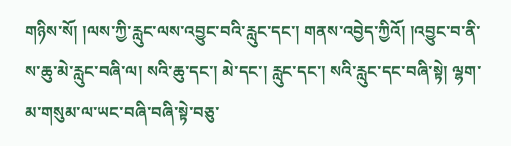གཉིས་སོ། །ལས་ཀྱི་རླུང་ལས་འབྱུང་བའི་རླུང་དང་། གནས་འབྱེད་ཀྱིའོ། །འབྱུང་བ་ནི་ས་ཆུ་མེ་རླུང་བཞི་ལ། སའི་ཆུ་དང་། མེ་དང་། རླུང་དང་། སའི་རླུང་དང་བཞི་སྟེ། ལྷག་མ་གསུམ་ལ་ཡང་བཞི་བཞི་སྟེ་བཅུ་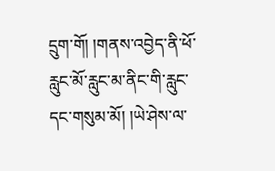དྲུག་གོ། །གནས་འབྱེད་ནི་ཕོ་རླུང་མོ་རླུང་མ་ནིང་གི་རླུང་དང་གསུམ་མོ། །ཡེ་ཤེས་ལ་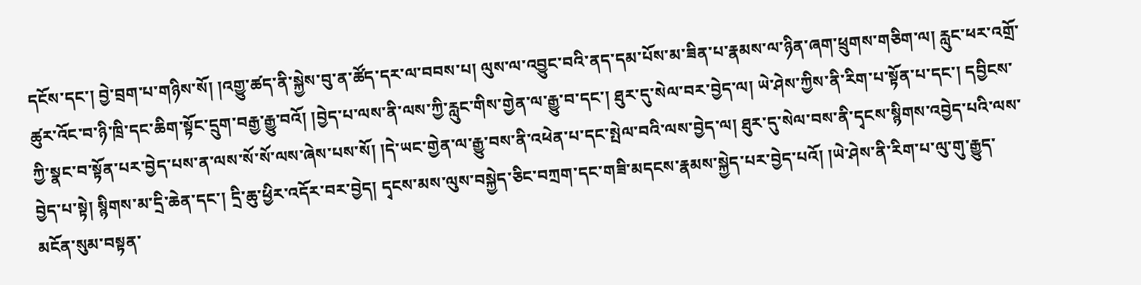དངོས་དང་། བྱེ་བྲག་པ་གཉིས་སོ། །འགྱུ་ཚད་ནི་སྐྱེས་བུ་ན་ཚོད་དར་ལ་བབས་པ། ལུས་ལ་འབྱུང་བའི་ནད་དམ་པོས་མ་ཟིན་པ་རྣམས་ལ་ཉིན་ཞག་ཕྲུགས་གཅིག་ལ། རླུང་ཕར་འགྲོ་ཚུར་འོང་བ་ཉི་ཁྲི་དང་ཆིག་སྟོང་དྲུག་བརྒྱ་རྒྱུ་བའོ། །བྱེད་པ་ལས་ནི་ལས་ཀྱི་རླུང་གིས་གྱེན་ལ་རྒྱུ་བ་དང་། ཐུར་དུ་སེལ་བར་བྱེད་ལ། ཡེ་ཤེས་ཀྱིས་ནི་རིག་པ་སྟོན་པ་དང་། དབྱིངས་ཀྱི་སྣང་བ་སྟོན་པར་བྱེད་པས་ན་ལས་སོ་སོ་ལས་ཞེས་པས་སོ། །དེ་ཡང་གྱེན་ལ་རྒྱུ་བས་ནི་འཕེན་པ་དང་སྤེལ་བའི་ལས་བྱེད་ལ། ཐུར་དུ་སེལ་བས་ནི་དྭངས་སྙིགས་འབྱེད་པའི་ལས་བྱེད་པ་སྟེ། སྙིགས་མ་དྲི་ཆེན་དང་། དྲི་ཆུ་ཕྱིར་འདོར་བར་བྱེད། དྭངས་མས་ལུས་བསྐྱེད་ཅིང་བཀྲག་དང་གཟི་མདངས་རྣམས་སྐྱེད་པར་བྱེད་པའོ། །ཡེ་ཤེས་ནི་རིག་པ་ལུ་གུ་རྒྱུད་མངོན་སུམ་བསྟན་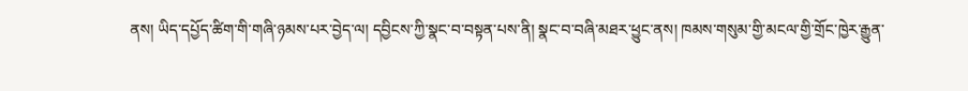ནས། ཡིད་དཔྱོད་ཚིག་གི་གཞི་ཉམས་པར་བྱེད་ལ། དབྱིངས་ཀྱི་སྣང་བ་བསྟན་པས་ནི། སྣང་བ་བཞི་མཐར་ཕྱུང་ནས། ཁམས་གསུམ་གྱི་མངལ་གྱི་གྲོང་ཁྱེར་རྒྱུན་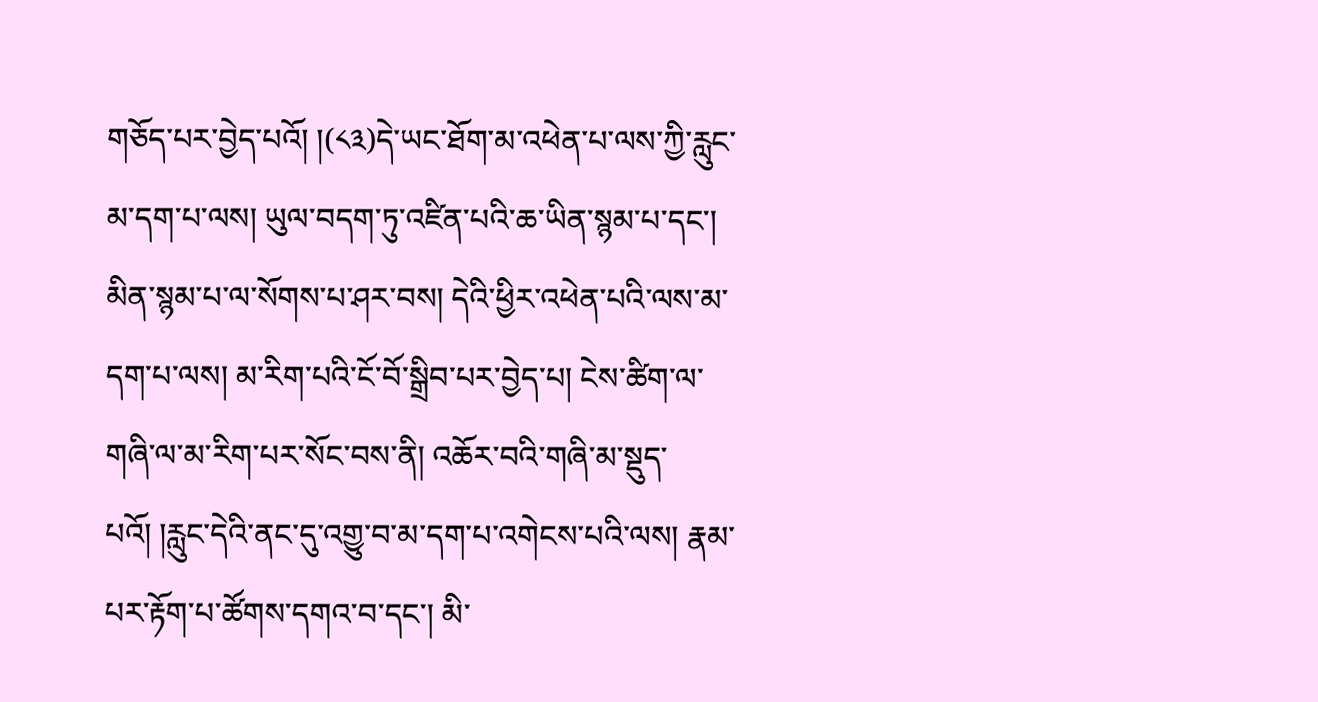གཅོད་པར་བྱེད་པའོ། །(༨༣)དེ་ཡང་ཐོག་མ་འཕེན་པ་ལས་ཀྱི་རླུང་མ་དག་པ་ལས། ཡུལ་བདག་ཏུ་འཛིན་པའི་ཆ་ཡིན་སྙམ་པ་དང་། མིན་སྙམ་པ་ལ་སོགས་པ་ཤར་བས། དེའི་ཕྱིར་འཕེན་པའི་ལས་མ་དག་པ་ལས། མ་རིག་པའི་ངོ་བོ་སྒྲིབ་པར་བྱེད་པ། ངེས་ཚིག་ལ་གཞི་ལ་མ་རིག་པར་སོང་བས་ནི། འཆོར་བའི་གཞི་མ་སྡུད་པའོ། །རླུང་དེའི་ནང་དུ་འགྱུ་བ་མ་དག་པ་འགེངས་པའི་ལས། རྣམ་པར་རྟོག་པ་ཚོགས་དགའ་བ་དང་། མི་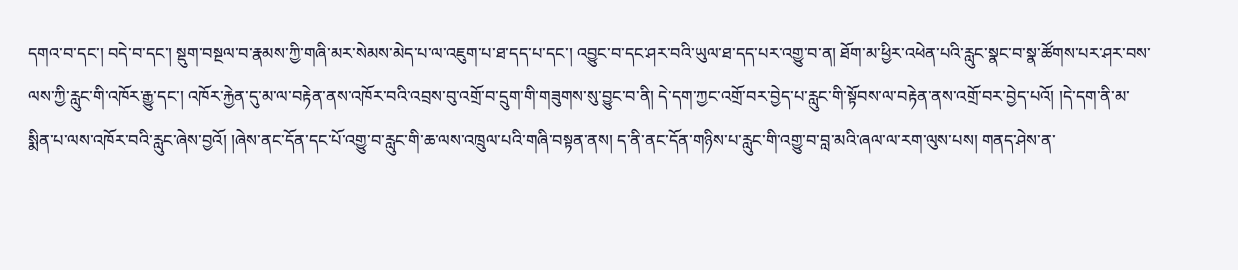དགའ་བ་དང་། བདེ་བ་དང་། སྡུག་བསྔལ་བ་རྣམས་ཀྱི་གཞི་མར་སེམས་མེད་པ་ལ་འཇུག་པ་ཐ་དད་པ་དང་། འབྱུང་བ་དང་ཤར་བའི་ཡུལ་ཐ་དད་པར་འགྱུ་བ་ན། ཐོག་མ་ཕྱིར་འཕེན་པའི་རླུང་སྣང་བ་སྣ་ཚོགས་པར་ཤར་བས་ལས་ཀྱི་རླུང་གི་འཁོར་རྒྱུ་དང་། འཁོར་རྐྱེན་དུ་མ་ལ་བརྟེན་ནས་འཁོར་བའི་འབྲས་བུ་འགྲོ་བ་དྲུག་གི་གཟུགས་སུ་བྱུང་བ་ནི། དེ་དག་ཀྱང་འགྲོ་བར་བྱེད་པ་རླུང་གི་སྟོབས་ལ་བརྟེན་ནས་འགྲོ་བར་བྱེད་པའོ། །དེ་དག་ནི་མ་སྨིན་པ་ལས་འཁོར་བའི་རླུང་ཞེས་བྱའོ། །ཞེས་ནང་དོན་དང་པོ་འགྱུ་བ་རླུང་གི་ཆ་ལས་འཁྲུལ་པའི་གཞི་བསྟན་ནས། ད་ནི་ནང་དོན་གཉིས་པ་རླུང་གི་འགྱུ་བ་བླ་མའི་ཞལ་ལ་རག་ལུས་པས། གནད་ཤེས་ན་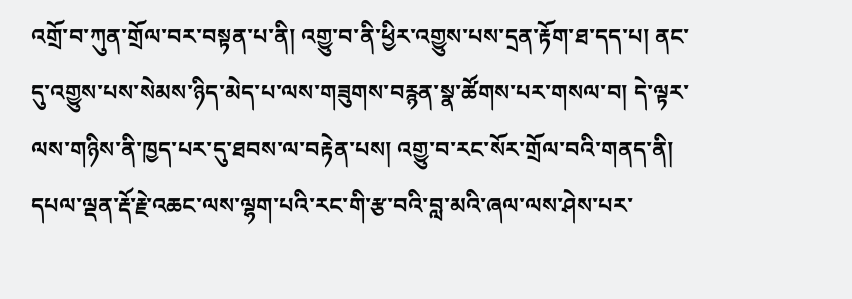འགྲོ་བ་ཀུན་གྲོལ་བར་བསྟན་པ་ནི། འགྱུ་བ་ནི་ཕྱིར་འགྱུས་པས་དྲན་རྟོག་ཐ་དད་པ། ནང་དུ་འགྱུས་པས་སེམས་ཉིད་མེད་པ་ལས་གཟུགས་བརྙན་སྣ་ཚོགས་པར་གསལ་བ། དེ་ལྟར་ལས་གཉིས་ནི་ཁྱད་པར་དུ་ཐབས་ལ་བརྟེན་པས། འགྱུ་བ་རང་སོར་གྲོལ་བའི་གནད་ནི། དཔལ་ལྡན་རྡོ་རྗེ་འཆང་ལས་ལྷག་པའི་རང་གི་རྩ་བའི་བླ་མའི་ཞལ་ལས་ཤེས་པར་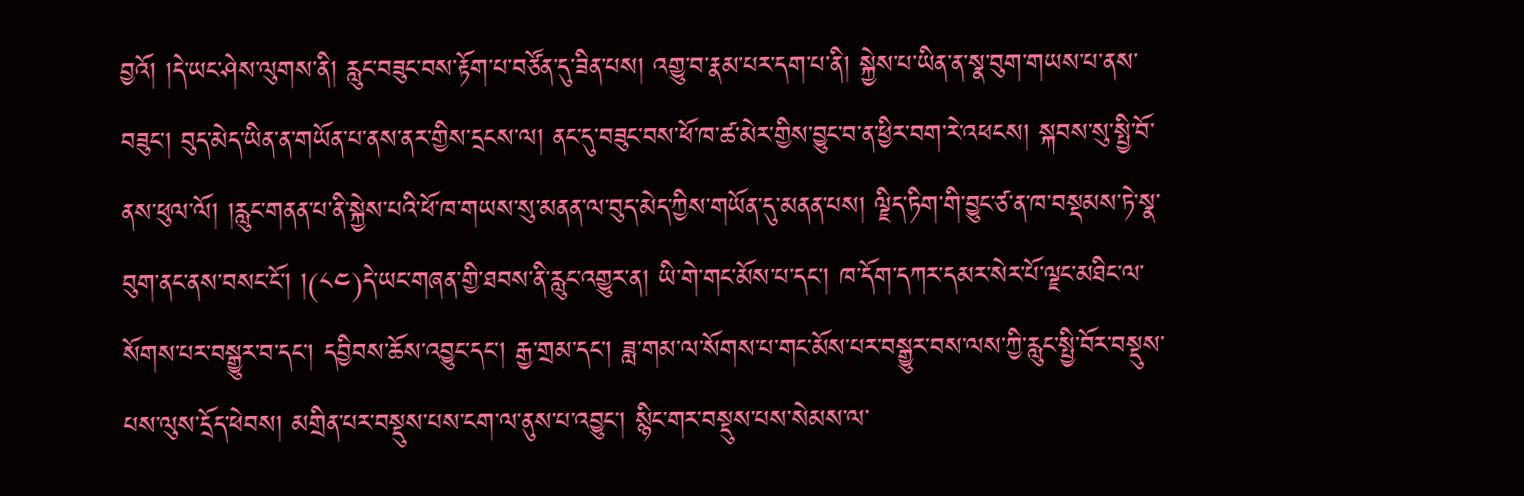བྱའོ། །དེ་ཡང་ཤེས་ལུགས་ནི། རླུང་བཟུང་བས་རྟོག་པ་བཙོན་དུ་ཟིན་པས། འགྱུ་བ་རྣམ་པར་དག་པ་ནི། སྐྱེས་པ་ཡིན་ན་སྣ་བུག་གཡས་པ་ནས་བཟུང་། བུད་མེད་ཡིན་ན་གཡོན་པ་ནས་ནར་གྱིས་དྲངས་ལ། ནང་དུ་བཟུང་བས་ཕོ་ཁ་ཚ་མེར་གྱིས་བྱུང་བ་ན་ཕྱིར་བག་རེ་འཕངས། སྐབས་སུ་སྤྱི་བོ་ནས་ཕུལ་ལོ། །རླུང་གནན་པ་ནི་སྐྱེས་པའི་ཕོ་ཁ་གཡས་སུ་མནན་ལ་བུད་མེད་ཀྱིས་གཡོན་དུ་མནན་པས། ལྗིད་ཏིག་གི་བྱུང་ཙ་ན་ཁ་བསྡམས་ཏེ་སྣ་བུག་ནང་ནས་བསང་ངོ་། །(༨༤)དེ་ཡང་གཞན་གྱི་ཐབས་ནི་རླུང་འགྱུར་ན། ཡི་གེ་གང་མོས་པ་དང་། ཁ་དོག་དཀར་དམར་སེར་པོ་ལྗང་མཐིང་ལ་སོགས་པར་བསྒྱུར་བ་དང་། དབྱིབས་ཆོས་འབྱུང་དང་། རྒྱ་གྲམ་དང་། ཟླ་གམ་ལ་སོགས་པ་གང་མོས་པར་བསྒྱུར་བས་ལས་ཀྱི་རླུང་སྤྱི་བོར་བསྡུས་པས་ལུས་དྲོད་ཕེབས། མགྲིན་པར་བསྡུས་པས་ངག་ལ་ནུས་པ་འབྱུང་། སྙིང་གར་བསྡུས་པས་སེམས་ལ་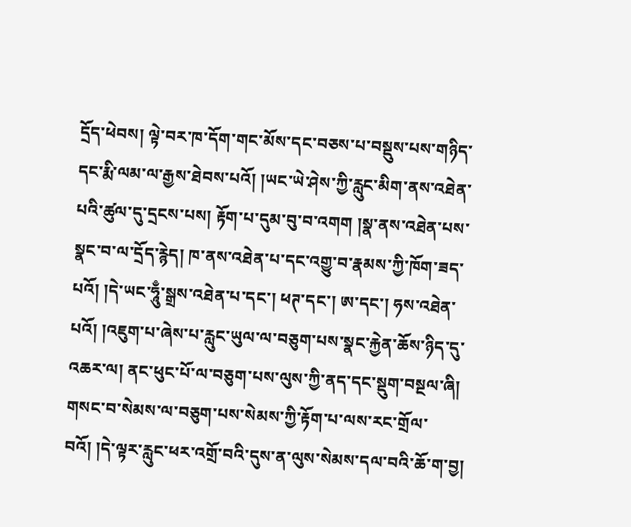དྲོད་ཕེབས། ལྟེ་བར་ཁ་དོག་གང་མོས་དང་བཅས་པ་བསྡུས་པས་གཉིད་དང་རྨི་ལམ་ལ་རྒྱས་ཐེབས་པའོ། །ཡང་ཡེ་ཤེས་ཀྱི་རླུང་མིག་ནས་འཐེན་པའི་ཚུལ་དུ་དྲངས་པས། རྟོག་པ་དུམ་བུ་བ་འགག །སྣ་ནས་འཐེན་པས་སྣང་བ་ལ་དྲོད་རྙེད། ཁ་ནས་འཐེན་པ་དང་འགྱུ་བ་རྣམས་ཀྱི་ཁོག་ཟད་པའོ། །དེ་ཡང་ཧཱུྃ་སྒྲས་འཐེན་པ་དང་། ཕཊ་དང་། ཨ་དང་། ཧས་འཐེན་པའོ། །འཇུག་པ་ཞེས་པ་རླུང་ཡུལ་ལ་བཅུག་པས་སྣང་རྐྱེན་ཆོས་ཉིད་དུ་འཆར་ལ། ནང་ཕུང་པོ་ལ་བཅུག་པས་ལུས་ཀྱི་ནད་དང་སྡུག་བསྔལ་ཞི། གསང་བ་སེམས་ལ་བཅུག་པས་སེམས་ཀྱི་རྟོག་པ་ལས་རང་གྲོལ་བའོ། །དེ་ལྟར་རླུང་ཕར་འགྲོ་བའི་དུས་ན་ལུས་སེམས་དལ་བའི་ཆོ་ག་བྱ།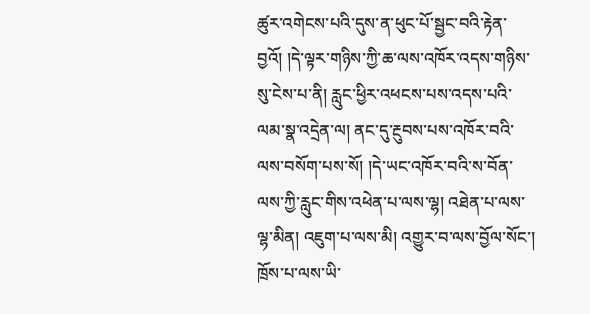ཚུར་འགེངས་པའི་དུས་ན་ཕུང་པོ་སྦྱང་བའི་རྟེན་བྱའོ། །དེ་ལྟར་གཉིས་ཀྱི་ཆ་ལས་འཁོར་འདས་གཉིས་སུ་ངེས་པ་ནི། རླུང་ཕྱིར་འཕངས་པས་འདས་པའི་ལམ་སྣ་འདྲེན་ལ། ནང་དུ་རྔུབས་པས་འཁོར་བའི་ལས་བསོག་པས་སོ། །དེ་ཡང་འཁོར་བའི་ས་བོན་ལས་ཀྱི་རླུང་གིས་འཕེན་པ་ལས་ལྷ། འཐེན་པ་ལས་ལྷ་མིན། འཇུག་པ་ལས་མི། འགྱུར་བ་ལས་བྱོལ་སོང་། ཁྲོས་པ་ལས་ཡི་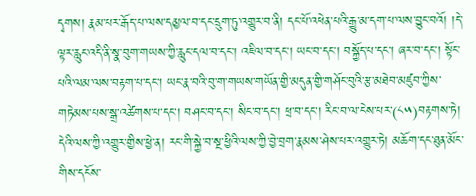དྭགས། རྣམ་པར་རྒོད་པ་ལས་དམྱལ་བ་དང་དྲུག་ཏུ་འགྱུར་བ་ནི། དང་པོ་འཕེན་པའི་རྒྱུ་མ་དག་པ་ལས་བྱུང་བའོ། །དེ་ལྟར་རླུང་འདི་ནི་སྣ་བུག་གཡས་ཀྱི་རླུང་དལ་བ་དང་། འཇིལ་བ་དང་། ཡང་བ་དང་། བསྐྱོད་པ་དང་། ཞར་བ་དང་། སྟོང་པའི་ལམ་ལས་བརྟག་པ་དང་། ཡང་རྣ་བའི་བུ་ག་གཡས་གཡོན་གྱི་མདུན་གྱི་གཤོང་བུའི་རྩ་མཐེབ་མཛུབ་ཀྱིས་གཏེམས་པས་སྒྲ་འཚེགས་པ་དང་། བཤང་བ་དང་། སིང་བ་དང་། ཕྲ་བ་དང་། རིང་བ་ལ་ངེས་པར་(༨༥)བརྟགས་ཏེ། དེའི་ལས་ཀྱི་འགྱུར་གྱིས་ཕྱེ་ན། རང་གི་སྐྱེ་བ་སྔ་ཕྱིའི་ལས་ཀྱི་བྱེ་བྲག་རྣམས་ཤེས་པར་འགྱུར་ཏེ། མཆོག་དང་ཐུན་མོང་གིས་དངོས་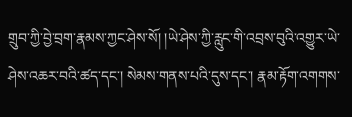གྲུབ་ཀྱི་བྱེ་བྲག་རྣམས་ཀྱང་ཤེས་སོ། །ཡེ་ཤེས་ཀྱི་རླུང་གི་འབྲས་བུའི་འགྱུར་ཡེ་ཤེས་འཆར་བའི་ཚད་དང་། སེམས་གནས་པའི་དུས་དང་། རྣམ་རྟོག་འགགས་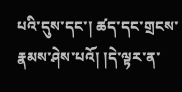པའི་དུས་དང་། ཚད་དང་གྲངས་རྣམས་ཤེས་པའོ། །དེ་ལྟར་ན་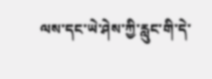ལས་དང་ཡེ་ཤེས་ཀྱི་རླུང་གི་དེ་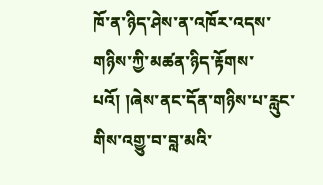ཁོ་ན་ཉིད་ཤེས་ན་འཁོར་འདས་གཉིས་ཀྱི་མཚན་ཉིད་རྟོགས་པའོ། །ཞེས་ནང་དོན་གཉིས་པ་རླུང་གིས་འགྱུ་བ་བླ་མའི་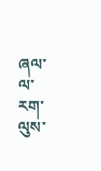ཞལ་ལ་རག་ལུས་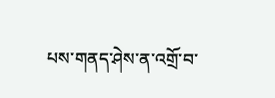པས་གནད་ཤེས་ན་འགྲོ་བ་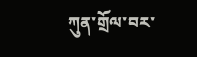ཀུན་གྲོལ་བར་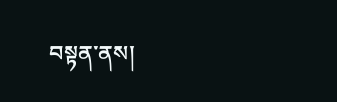བསྟན་ནས།